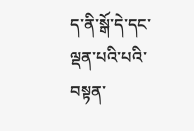ད་ནི་སྒོ་དེ་དང་ལྡན་པའི་པའི་བསྟན་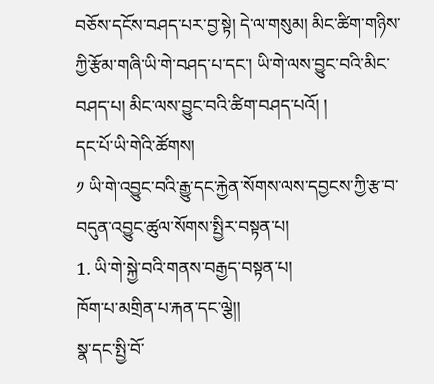བཅོས་དངོས་བཤད་པར་བྱ་སྟེ། དེ་ལ་གསུམ། མིང་ཚིག་གཉིས་ཀྱི་རྩོམ་གཞི་ཡི་གེ་བཤད་པ་དང་། ཡི་གེ་ལས་བྱུང་བའི་མིང་བཤད་པ། མིང་ལས་བྱུང་བའི་ཚིག་བཤད་པའོ། །
དང་པོ་ཡི་གེའི་ཚོགས།
༡ ཡི་གེ་འབྱུང་བའི་རྒྱུ་དང་རྐྱེན་སོགས་ལས་དབྱངས་ཀྱི་རྩ་བ་བདུན་འབྱུང་ཚུལ་སོགས་སྤྱིར་བསྟན་པ།
1. ཡི་གེ་སྐྱེ་བའི་གནས་བརྒྱད་བསྟན་པ།
ཁོག་པ་མགྲིན་པ་རྐན་དང་ལྕེ།།
སྣ་དང་སྤྱི་བོ་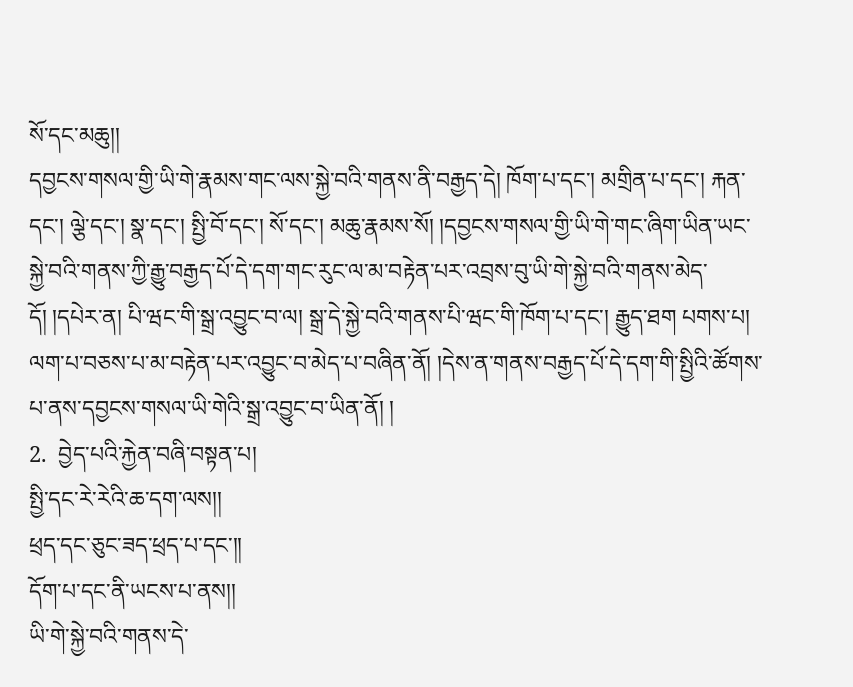སོ་དང་མཆུ།།
དབྱངས་གསལ་གྱི་ཡི་གེ་རྣམས་གང་ལས་སྐྱེ་བའི་གནས་ནི་བརྒྱད་དེ། ཁོག་པ་དང་། མགྲིན་པ་དང་། རྐན་དང་། ལྕེ་དང་། སྣ་དང་། སྤྱི་བོ་དང་། སོ་དང་། མཆུ་རྣམས་སོ། །དབྱངས་གསལ་གྱི་ཡི་གེ་གང་ཞིག་ཡིན་ཡང་སྐྱེ་བའི་གནས་ཀྱི་རྒྱུ་བརྒྱད་པོ་དེ་དག་གང་རུང་ལ་མ་བརྟེན་པར་འབྲས་བུ་ཡི་གེ་སྐྱེ་བའི་གནས་མེད་དོ། །དཔེར་ན། པི་ཝང་གི་སྒྲ་འབྱུང་བ་ལ། སྒྲ་དེ་སྐྱེ་བའི་གནས་པི་ཝང་གི་ཁོག་པ་དང་། རྒྱུད་ཐག པགས་པ། ལག་པ་བཅས་པ་མ་བརྟེན་པར་འབྱུང་བ་མེད་པ་བཞིན་ནོ། །དེས་ན་གནས་བརྒྱད་པོ་དེ་དག་གི་སྤྱིའི་ཚོགས་པ་ནས་དབྱངས་གསལ་ཡི་གེའི་སྒྲ་འབྱུང་བ་ཡིན་ནོ། །
2.  བྱེད་པའི་རྐྱེན་བཞི་བསྟན་པ།
སྤྱི་དང་རེ་རེའི་ཆ་དག་ལས།།
ཕྲད་དང་ཅུང་ཟད་ཕྲད་པ་དང་།།
དོག་པ་དང་ནི་ཡངས་པ་ནས།།
ཡི་གེ་སྐྱེ་བའི་གནས་དེ་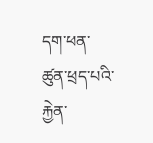དག་ཕན་ཚུན་ཕྲད་པའི་རྐྱེན་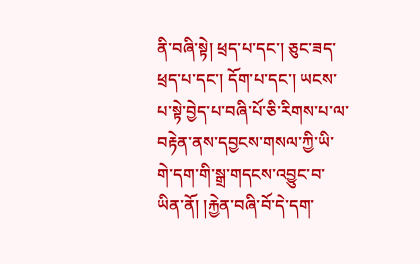ནི་བཞི་སྟེ། ཕྲད་པ་དང་། ཅུང་ཟད་ཕྲད་པ་དང་། དོག་པ་དང་། ཡངས་པ་སྟེ་བྱེད་པ་བཞི་པོ་ཅི་རིགས་པ་ལ་བརྟེན་ནས་དབྱངས་གསལ་ཀྱི་ཡི་གེ་དག་གི་སྒྲ་གདངས་འབྱུང་བ་ཡིན་ནོ། །རྐྱེན་བཞི་བོ་དེ་དག་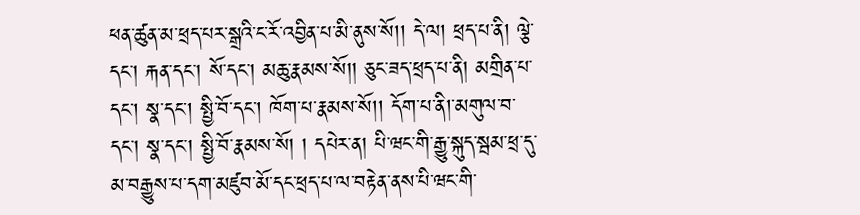ཕན་ཚུན་མ་ཕྲད་པར་སྒྲའི་ང་རོ་འབྱིན་པ་མི་ནུས་སོ།། དེ་ལ། ཕྲད་པ་ནི། ལྕེ་དང་། རྐན་དང་། སོ་དང་། མཆུ་རྣམས་སོ།། ཅུང་ཟད་ཕྲད་པ་ནི། མགྲིན་པ་དང་། སྣ་དང་། སྤྱི་བོ་དང་། ཁོག་པ་རྣམས་སོ།། དོག་པ་ནི།་མགུལ་བ་དང་། སྣ་དང་། སྤྱི་བོ་རྣམས་སོ། ། དཔེར་ན། པི་ཝང་གི་རྒྱུ་སྐུད་སྦམ་ཕྲ་དུ་མ་བརྒྱུས་པ་དག་མཛུབ་མོ་དང་ཕྲད་པ་ལ་བརྟེན་ནས་པི་ཝང་གི་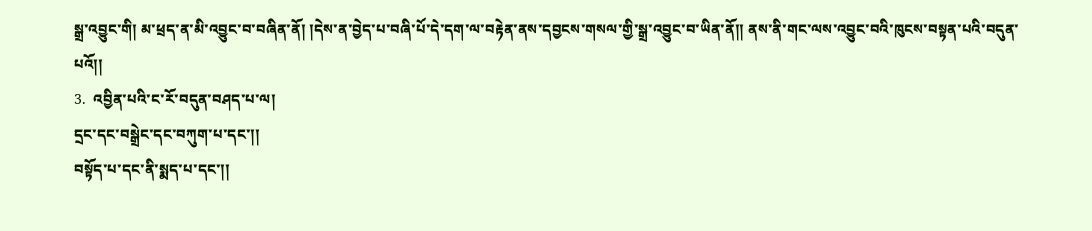སྒྲ་འབྱུང་གི། མ་ཕྲད་ན་མི་འབྱུང་བ་བཞིན་ནོ། །དེས་ན་བྱེད་པ་བཞི་པོ་དེ་དག་ལ་བརྟེན་ནས་དབྱངས་གསལ་གྱི་སྒྲ་འབྱུང་བ་ཡིན་ནོ།། ནས་ནི་གང་ལས་འབྱུང་བའི་ཁུངས་བསྟན་པའི་བདུན་པའོ།།
3.  འབྱིན་པའི་ང་རོ་བདུན་བཤད་པ་ལ།
དྲང་དང་བསྒྲེང་དང་བཀུག་པ་དང་།།
བསྟོད་པ་དང་ནི་སྨད་པ་དང་།།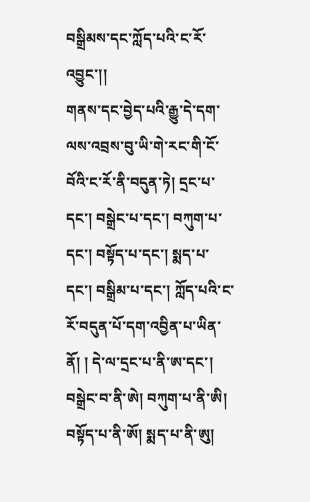བསྒྲིམས་དང་ཀློད་པའི་ང་རོ་འབྱུང་།།
གནས་དང་བྱེད་པའི་རྒྱུ་དེ་དག་ལས་འབྲས་བུ་ཡི་གེ་རང་གི་ངོ་བོའི་ང་རོ་ནི་བདུན་ཏེ། དྲང་པ་དང་། བསྒྲེང་པ་དང་། བཀུག་པ་དང་། བསྟོད་པ་དང་། སྨད་པ་དང་། བསྒྲིམ་པ་དང་། ཀློད་པའི་ང་རོ་བདུན་པོ་དག་འབྱིན་པ་ཡིན་ནོ། ། དེ་ལ་དྲང་པ་ནི་ཨ་དང་། བསྒྲེང་བ་ནི་ཨེ། བཀུག་པ་ནི་ཨི། བསྟོད་པ་ནི་ཨོ། སྨད་པ་ནི་ཨུ།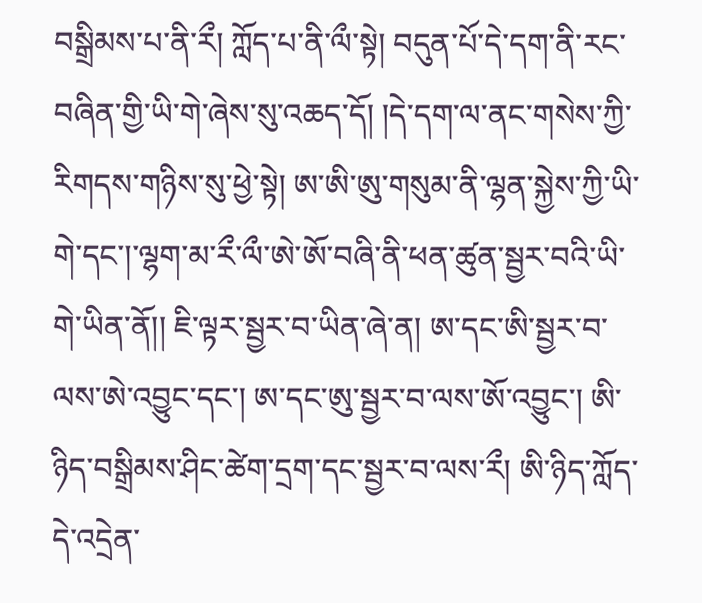བསྒྲིམས་པ་ནི་རྀ། ཀློད་པ་ནི་ལྀ་སྟེ། བདུན་པོ་དེ་དག་ནི་རང་བཞིན་གྱི་ཡི་གེ་ཞེས་སུ་འཆད་དོ། །དེ་དག་ལ་ནང་གསེས་ཀྱི་རིགདས་གཉིས་སུ་ཕྱེ་སྟེ། ཨ་ཨི་ཨུ་གསུམ་ནི་ལྷན་སྐྱེས་ཀྱི་ཡི་གེ་དང་།་ལྷག་མ་རྀ་ལྀ་ཨེ་ཨོ་བཞི་ནི་ཕན་ཚུན་སྦྱར་བའི་ཡི་གེ་ཡིན་ནོ།། ཇི་ལྟར་སྦྱར་བ་ཡིན་ཞེ་ན། ཨ་དང་ཨི་སྦྱར་བ་ལས་ཨེ་འབྱུང་དང་། ཨ་དང་ཨུ་སྦྱར་བ་ལས་ཨོ་འབྱུང་། ཨི་ཉིད་བསྒྲིམས་ཤིང་ཚེག་དྲག་དང་སྦྱར་བ་ལས་རྀ། ཨི་ཉིད་ཀློད་དེ་འདྲེན་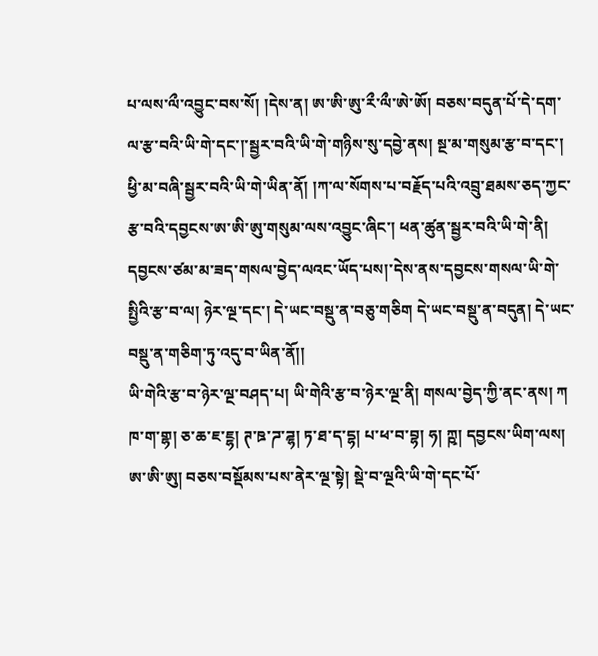པ་ལས་ལྀ་འབྱུང་བས་སོ། །དེས་ན། ཨ་ཨི་ཨུ་རྀ་ལྀ་ཨེ་ཨོ། བཅས་བདུན་པོ་དེ་དག་ལ་རྩ་བའི་ཡི་གེ་དང་།་སྦྱར་བའི་ཡི་གེ་གཉིས་སུ་དབྱེ་ནས། སྔ་མ་གསུམ་རྩ་བ་དང་། ཕྱི་མ་བཞི་སྦྱར་བའི་ཡི་གེ་ཡིན་ནོ། །ཀ་ལ་སོགས་པ་བརྗོད་པའི་འབྲུ་ཐམས་ཅད་ཀྱང་རྩ་བའི་དབྱངས་ཨ་ཨི་ཨུ་གསུམ་ལས་འབྱུང་ཞིང་། ཕན་ཚུན་སྦྱར་བའི་ཡི་གེ་ནི། དབྱངས་ཙམ་མ་ཟད་གསལ་བྱེད་ལའང་ཡོད་པས།་དེས་ནས་དབྱངས་གསལ་ཡི་གེ་སྤྱིའི་རྩ་བ་ལ། ཉེར་ལྔ་དང་། དེ་ཡང་བསྡུ་ན་བཅུ་གཅིག དེ་ཡང་བསྡུ་ན་བདུན། དེ་ཡང་བསྡུ་ན་གཅིག་ཏུ་འདུ་བ་ཡིན་ནོ།།
ཡི་གེའི་རྩ་བ་ཉེར་ལྔ་བཤད་པ། ཡི་གེའི་རྩ་བ་ཉེར་ལྔ་ནི། གསལ་བྱེད་ཀྱི་ནང་ནས། ཀ ཁ་ག་གྷ། ཅ་ཆ་ཇ་ཇྷ། ཊ་ཋ་ཌ་ཌྷ། ཏ་ཐ་ད་དྷ། པ་ཕ་བ་བྷ། ཧ། ཀྵ། དབྱངས་ཡིག་ལས། ཨ་ཨི་ཨུ། བཅས་བསྡོམས་པས་ནེར་ལྔ་སྟེ། སྡེ་བ་ལྔའི་ཡི་གེ་དང་པོ་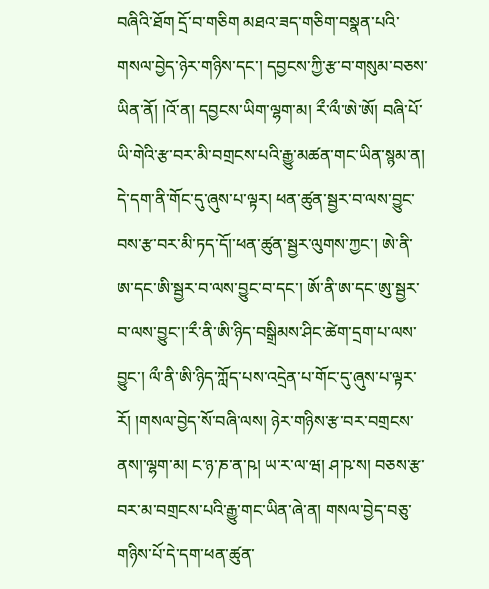བཞིའི་ཐོག དྲོ་བ་གཅིག མཐའ་ཟད་གཅིག་བསྣན་པའི་གསལ་བྱེད་ཉེར་གཉིས་དང་། དབྱངས་ཀྱི་རྩ་བ་གསུམ་བཅས་ཡིན་ནོ། །འོ་ན། དབྱངས་ཡིག་ལྷག་མ། རྀ་ལྀ་ཨེ་ཨོ། བཞི་པོ་ཡི་གེའི་རྩ་བར་མི་བགྲངས་པའི་རྒྱུ་མཚན་གང་ཡིན་སྙམ་ན། དེ་དག་ནི་གོང་དུ་ཞུས་པ་ལྟར། ཕན་ཚུན་སྦྱར་བ་ལས་བྱུང་བས་རྩ་བར་མི་ཏད་དོ།་ཕན་ཚུན་སྦྱར་ལུགས་ཀྱང་། ཨེ་ནི་ཨ་དང་ཨི་སྦྱར་བ་ལས་བྱུང་བ་དང་། ཨོ་ནི་ཨ་དང་ཨུ་སྦྱར་བ་ལས་བྱུང་།་རྀ་ནི་ཨི་ཉིད་བསྒྲིམས་ཤིང་ཚེག་དྲག་པ་ལས་བྱུང་། ལྀ་ནི་ཨི་ཉིད་ཀློད་པས་འདྲེན་པ་གོང་དུ་ཞུས་པ་ལྟར་རོ། །གསལ་བྱེད་སོ་བཞི་ལས། ཉེར་གཉིས་རྩ་བར་བགྲངས་ནས།་ལྷག་མ། ང་ཉ་ཎ་ན་ཥ། ཡ་ར་ལ་ཝ། ཤ་ཥ་ས། བཅས་རྩ་བར་མ་བགྲངས་པའི་རྒྱུ་གང་ཡིན་ཞེ་ན། གསལ་བྱེད་བཅུ་གཉིས་པོ་དེ་དག་ཕན་ཚུན་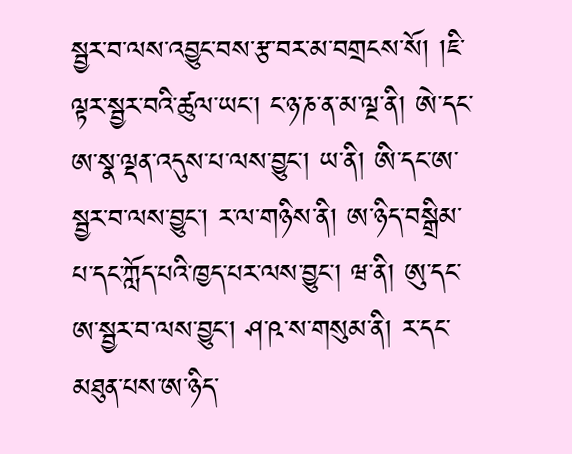སྦྱར་བ་ལས་འབྱུང་བས་རྩ་བར་མ་བགྲངས་སོ། །ཇི་ལྟར་སྦྱར་བའི་ཚུལ་ཡང་། ང་ཉ་ཎ་ན་མ་ལྔ་ནི། ཨེ་དང་ཨ་སྣ་ལྡན་འདུས་པ་ལས་བྱུང་། ཡ་ནི། ཨི་དང་ཨ་སྦྱར་བ་ལས་བྱུང་། ར་ལ་གཉིས་ནི། ཨ་ཉིད་བསྒྲིམ་པ་དང་ཀློད་པའི་ཁྱད་པར་ལས་བྱུང་། ཝ་ནི། ཨུ་དང་ཨ་སྦྱར་བ་ལས་བྱུང་། ཤ་ཥ་ས་གསུམ་ནི། ར་དང་མཐུན་པས་ཨ་ཉིད་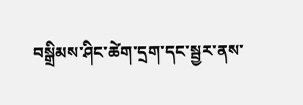བསྒྲིམས་ཤིང་ཚེག་དྲག་དང་སྦྱར་ནས་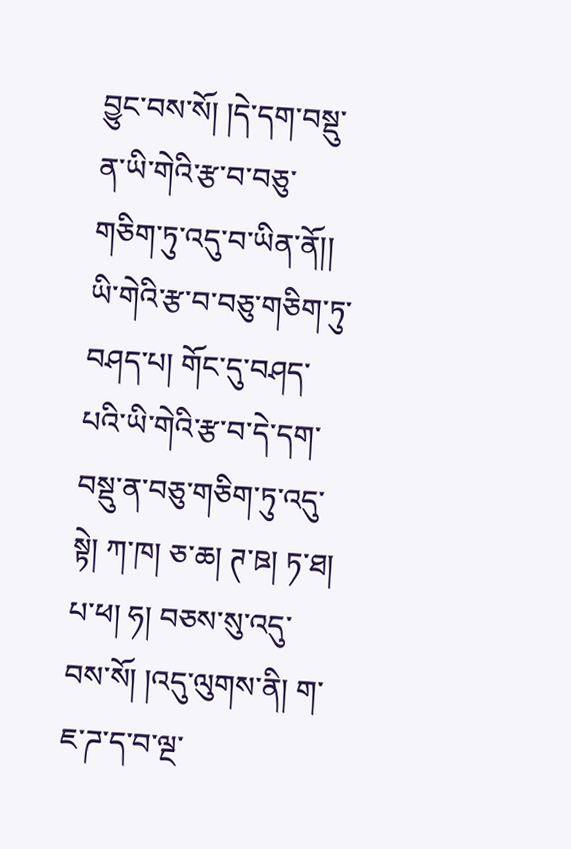བྱུང་བས་སོ། །དེ་དག་བསྡུ་ན་ཡི་གེའི་རྩ་བ་བཅུ་གཅིག་ཏུ་འདུ་བ་ཡིན་ནོ།།
ཡི་གེའི་རྩ་བ་བཅུ་གཅིག་ཏུ་བཤད་པ། གོང་དུ་བཤད་པའི་ཡི་གེའི་རྩ་བ་དེ་དག་བསྡུ་ན་བཅུ་གཅིག་ཏུ་འདུ་སྟེ། ཀ་ཁ། ཅ་ཆ། ཊ་ཋ། ཏ་ཐ། པ་ཕ། ཧ། བཅས་སུ་འདུ་བས་སོ། །འདུ་ལུགས་ནི། ག་ཇ་ཌ་ད་བ་ལྔ་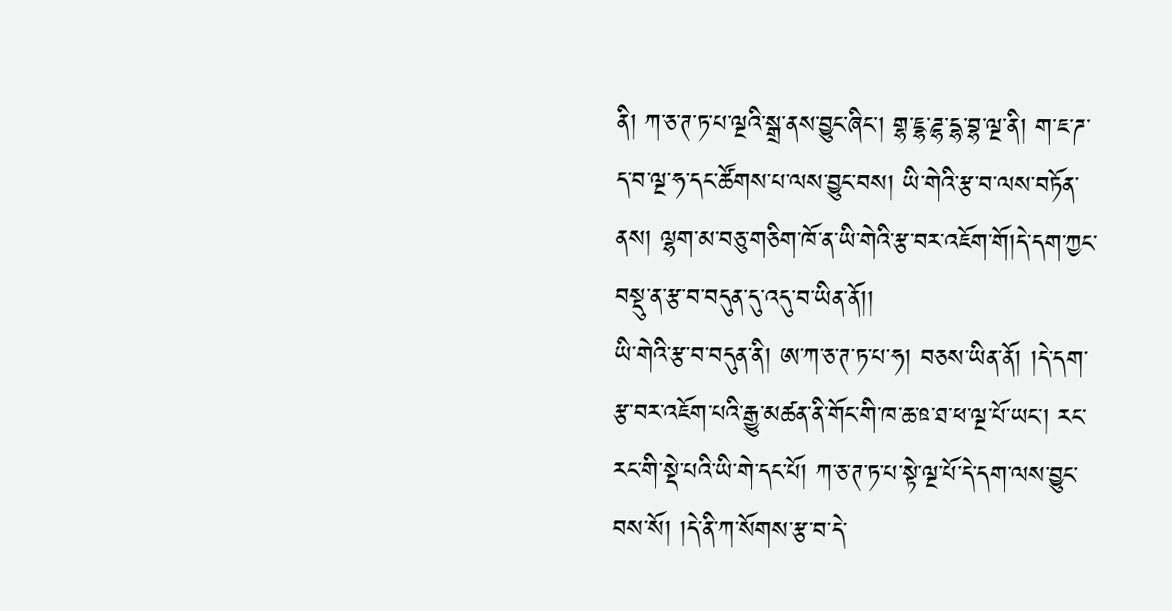ནི། ཀ་ཅ་ཊ་ཏ་པ་ལྔའི་སྒྲ་ནས་བྱུང་ཞིང་། གྷ་ཇྷ་ཌྷ་དྷ་བྷ་ལྔ་ནི། ག་ཇ་ཌ་ད་བ་ལྔ་ཧ་དང་ཚོགས་པ་ལས་བྱུང་བས། ཡི་གེའི་རྩ་བ་ལས་བཏོན་ནས། ལྷག་མ་བཅུ་གཅིག་ཁོ་ན་ཡི་གེའི་རྩ་བར་འཇོག་གོ།དེ་དག་ཀྱང་བསྡུ་ན་རྩ་བ་བདུན་དུ་འདུ་བ་ཡིན་ནོ།།
ཡི་གེའི་རྩ་བ་བདུན་ནི། ཨ་ཀ་ཅ་ཊ་ཏ་པ་ཧ། བཅས་ཡིན་ནོ། །དེ་དག་རྩ་བར་འཇོག་པའི་རྒྱུ་མཚན་ནི་གོང་གི་ཁ་ཆ་ཋ་ཐ་ཕ་ལྔ་པོ་ཡང་། རང་རང་གི་སྡེ་པའི་ཡི་གེ་དང་པོ། ཀ་ཅ་ཊ་ཏ་པ་སྟེ་ལྔ་པོ་དེ་དག་ལས་བྱུང་བས་སོ། །དེ་ནི་ཀ་སོགས་རྩ་བ་དེ་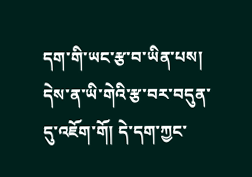དག་གི་ཡང་རྩ་བ་ཡིན་པས། དེས་ན་ཡི་གེའི་རྩ་བར་བདུན་དུ་འཇོག་གོ། དེ་དག་ཀྱང་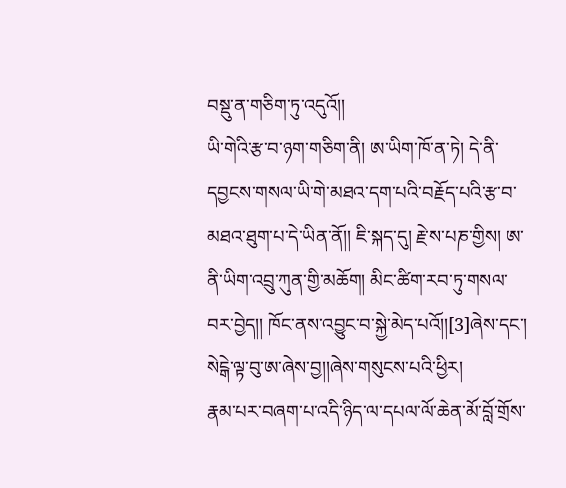བསྡུ་ན་གཅིག་ཏུ་འདུའོ།།
ཡི་གེའི་རྩ་བ་ཉག་གཅིག་ནི། ཨ་ཡིག་ཁོ་ན་ཏེ། དེ་ནི་དབྱངས་གསལ་ཡི་གེ་མཐའ་དག་པའི་བརྗོད་པའི་རྩ་བ་མཐའ་ཐུག་པ་དེ་ཡིན་ནོ།། ཇི་སྐད་དུ། རྗེ་ས་པཎ་གྱིས། ཨ་ནི་ཡིག་འབྲུ་ཀུན་གྱི་མཆོག། མིང་ཚིག་རབ་ཏུ་གསལ་བར་བྱེད།། ཁོང་ནས་འབྱུང་བ་སྐྱེ་མེད་པའོ།།[3]ཞེས་དང་། སེངྒེ་ལྟ་བུ་ཨ་ཞེས་བྱ།།ཞེས་གསུངས་པའི་ཕྱིར།
རྣམ་པར་བཞག་པ་འདི་ཉིད་ལ་དཔལ་ལོ་ཆེན་མོ་བློ་གྲོས་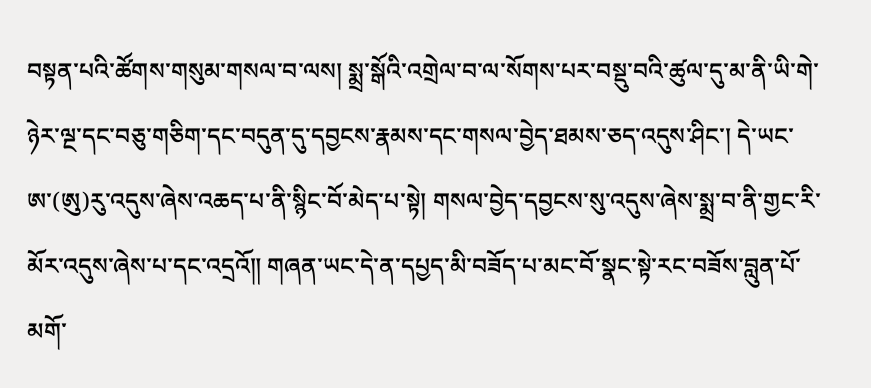བསྟན་པའི་ཚོགས་གསུམ་གསལ་བ་ལས། སྨྲ་སྒོའི་འགྲེལ་བ་ལ་སོགས་པར་བསྡུ་བའི་ཚུལ་དུ་མ་ནི་ཡི་གེ་ཉེར་ལྔ་དང་བཅུ་གཅིག་དང་བདུན་དུ་དབྱངས་རྣམས་དང་གསལ་བྱེད་ཐམས་ཅད་འདུས་ཤིང་། དེ་ཡང་ཨ་(ཨུ)རུ་འདུས་ཞེས་འཆད་པ་ནི་སྙིང་བོ་མེད་པ་སྟེ། གསལ་བྱེད་དབྱངས་སུ་འདུས་ཞེས་སྨྲ་བ་ནི་གྱང་རི་མོར་འདུས་ཞེས་པ་དང་འདྲའོ༎ གཞན་ཡང་དེ་ན་དཔྱད་མི་བཟོད་པ་མང་བོ་སྣང་སྟེ་རང་བཟོས་བླུན་པོ་མགོ་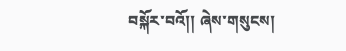བསྐོར་བའོ།། ཞེས་གསུངས།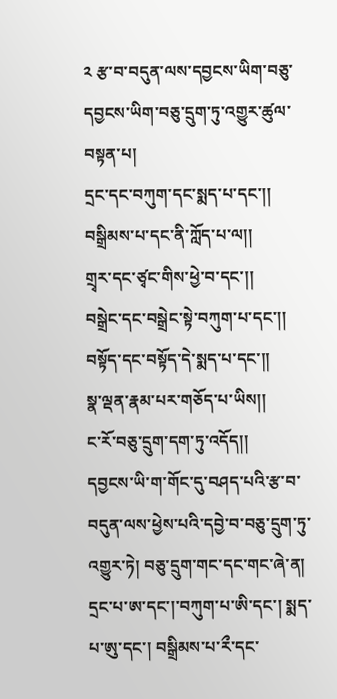༢ རྩ་བ་བདུན་ལས་དབྱངས་ཡིག་བཅུ་དབྱངས་ཡིག་བཅུ་དྲུག་ཏུ་འགྱུར་ཚུལ་བསྟན་པ།
དྲང་དང་བཀུག་དང་སྨད་པ་དང་།།
བསྒྲིམས་པ་དང་ནི་ཀློད་པ་ལ།།
གྲྭར་དང་ཙྭང་གིས་ཕྱེ་བ་དང་།།
བསྒྲེང་དང་བསྒྲེང་སྟེ་བཀུག་པ་དང་།།
བསྟོད་དང་བསྟོད་དེ་སྨད་པ་དང་།།
སྣ་ལྡན་རྣམ་པར་གཅོད་པ་ཡིས།།
ང་རོ་བཅུ་དྲུག་དག་ཏུ་འདོད།།
དབྱངས་ཡི་ག་གོང་དུ་བཤད་པའི་རྩ་བ་བདུན་ལས་ཕྱེས་པའི་དབྱེ་བ་བཅུ་དྲུག་ཏུ་འགྱུར་ཏེ། བཅུ་དྲུག་གང་དང་གང་ཞེ་ན། དྲང་པ་ཨ་དང་།་བཀུག་པ་ཨི་དང་། སྨད་པ་ཨུ་དང་། བསྒྲིམས་པ་རྀ་དང་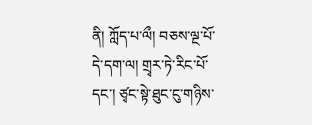ནི། ཀློད་པ་ལྀ། བཅས་ལྔ་པོ་དེ་དག་ལ། གྲྭར་ཏེ་རིང་པོ་དང་། ཙྭང་སྟེ་ཐུང་ངུ་གཉིས་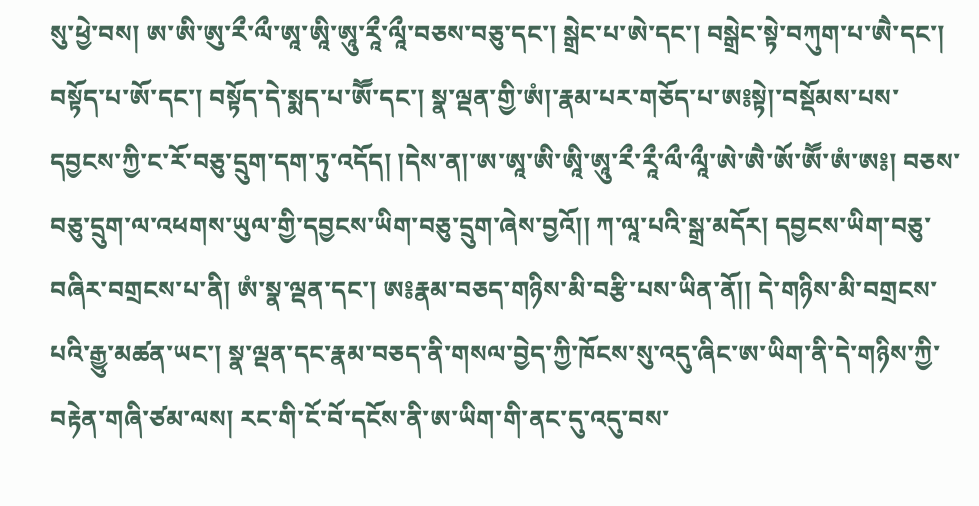སུ་ཕྱེ་བས། ཨ་ཨི་ཨུ་རྀ་ལྀ་ཨཱ་ཨཱི་ཨཱུ་རཱྀ་ལཱྀ་བཅས་བཅུ་དང་། སྒྲེང་པ་ཨེ་དང་། བསྒྲེང་སྟེ་བཀུག་པ་ཨཻ་དང་། བསྟོད་པ་ཨོ་དང་། བསྟོད་དེ་སྨད་པ་ཨཽ་དང་། སྣ་ལྡན་གྱི་ཨཾ།་རྣམ་པར་གཅོད་པ་ཨ༔སྟེ།་བསྡོམས་པས་དབྱངས་ཀྱི་ང་རོ་བཅུ་དྲུག་དག་ཏུ་འདོད། །དེས་ན།་ཨ་ཨཱ་ཨི་ཨཱི་ཨཱུ་རྀ་རཱྀ་ལྀ་ལཱྀ་ཨེ་ཨཻ་ཨོ་ཨཽ་ཨཾ་ཨ༔། བཅས་བཅུ་དྲུག་ལ་འཕགས་ཡུལ་གྱི་དབྱངས་ཡིག་བཅུ་དྲུག་ཞེས་བྱའོ།། ཀ་ལཱ་པའི་སྒྲ་མདོར། དབྱངས་ཡིག་བཅུ་བཞིར་བགྲངས་པ་ནི། ཨཾ་སྣ་ལྡན་དང་། ཨ༔རྣམ་བཅད་གཉིས་མི་བརྩི་པས་ཡིན་ནོ།། དེ་གཉིས་མི་བགྲངས་པའི་རྒྱུ་མཚན་ཡང་། སྣ་ལྡན་དང་རྣམ་བཅད་ནི་གསལ་བྱེད་ཀྱི་ཁོངས་སུ་འདུ་ཞིང་ཨ་ཡིག་ནི་དེ་གཉིས་ཀྱི་བརྟེན་གཞི་ཙམ་ལས། རང་གི་ངོ་བོ་དངོས་ནི་ཨ་ཡིག་གི་ནང་དུ་འདུ་བས་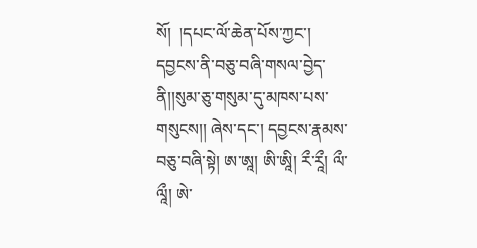སོ།  །དཔང་ལོ་ཆེན་པོས་ཀྱང་། དབྱངས་ནི་བཅུ་བཞི་གསལ་བྱེད་ནི།།སུམ་ཅུ་གསུམ་དུ་མཁས་པས་གསུངས།། ཞེས་དང་། དབྱངས་རྣམས་བཅུ་བཞི་སྟེ། ཨ་ཨཱ། ཨི་ཨཱི། རྀ་རཱྀ། ལྀ་ལཱྀ། ཨེ་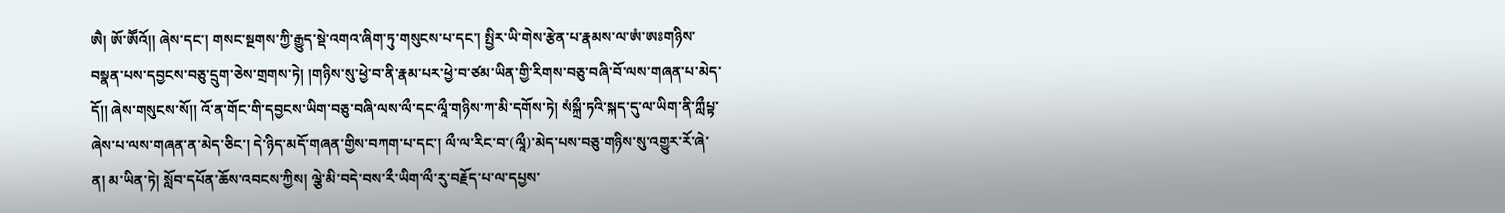ཨཻ། ཨོ་ཨཽའོ།། ཞེས་དང་། གསང་སྔགས་ཀྱི་རྒྱུད་སྡེ་འགའ་ཞིག་ཏུ་གསུངས་པ་དང་། སྤྱིར་ཡི་གེས་རྩེན་པ་རྣམས་ལ་ཨཾ་ཨཿགཉིས་བསྣན་པས་དབྱངས་བཅུ་དྲུག་ཅེས་གྲགས་ཏེ། །གཉིས་སུ་ཕྱེ་བ་ནི་རྣམ་པར་ཕྱེ་བ་ཙམ་ཡིན་གྱི་རིགས་བཅུ་བཞི་བོ་ལས་གཞན་པ་མེད་དོ།། ཞེས་གསུངས་སོ།། འོ་ན་གོང་གི་དབྱངས་ཡིག་བཅུ་བཞི་ལས་ལྀ་དང་ལཱྀ་གཉིས་ཀ་མི་དགོས་ཏེ། སཾསྐྲྀ་ཏའི་སྐད་དུ་ལ་ཡིག་ནི་ཀླྀཔྟ་ཞེས་པ་ལས་གཞན་ན་མེད་ཅིང་། དེ་ཉིད་མདོ་གཞན་གྱིས་བཀག་པ་དང་། ལྀ་ལ་རིང་བ་(ལཱྀ)་མེད་པས་བཅུ་གཉིས་སུ་འགྱུར་རོ་ཞེ་ན། མ་ཡིན་ཏེ། སློབ་དཔོན་ཆོས་འབངས་ཀྱིས། ལྕེ་མི་བདེ་བས་རྀ་ཡིག་ལྀ་རུ་བརྗོད་པ་ལ་དཔྱས་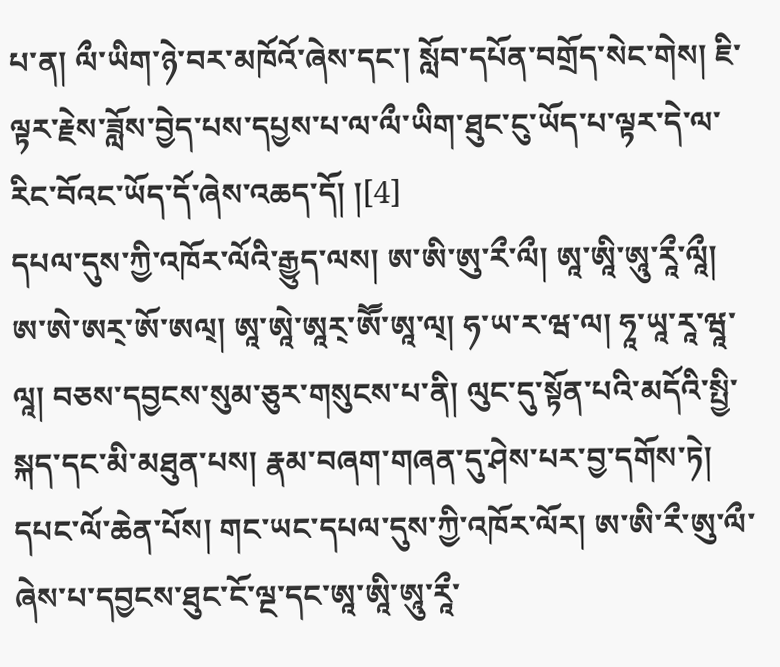པ་ན། ལྀ་ཡིག་ཉེ་བར་མཁོའོ་ཞེས་དང་། སློབ་དཔོན་བགྲོད་སེང་གེས། ཇི་ལྟར་རྗེས་ཟློས་བྱེད་པས་དཔྱས་པ་ལ་ལྀ་ཡིག་ཐུང་ངུ་ཡོད་པ་ལྟར་དེ་ལ་རིང་བོའང་ཡོད་དོ་ཞེས་འཆད་དོ། །[4]
དཔལ་དུས་ཀྱི་འཁོར་ལོའི་རྒྱུད་ལས། ཨ་ཨི་ཨུ་རྀ་ལྀ། ཨཱ་ཨཱི་ཨཱུ་རཱྀ་ལཱྀ། ཨ་ཨེ་ཨར྄་ཨོ་ཨལ྄། ཨཱ་ཨཱེ་ཨཱར྄་ཨཽ་ཨཱ་ལ྄། ཧ་ཡ་ར་ཝ་ལ། ཧཱ་ཡཱ་རཱ་ཝཱ་ལཱ། བཅས་དབྱངས་སུམ་ཅུར་གསུངས་པ་ནི། ལུང་དུ་སྟོན་པའི་མདོའི་སྤྱི་སྐད་དང་མི་མཐུན་པས། རྣམ་བཞག་གཞན་དུ་ཤེས་པར་བྱ་དགོས་ཏེ། དཔང་ལོ་ཆེན་པོས། གང་ཡང་དཔལ་དུས་ཀྱི་འཁོར་ལོར། ཨ་ཨི་རྀ་ཨུ་ལྀ་ཞེས་པ་དབྱངས་ཐུང་ངོ་ལྔ་དང་ཨཱ་ཨཱི་ཨཱུ་རཱྀ་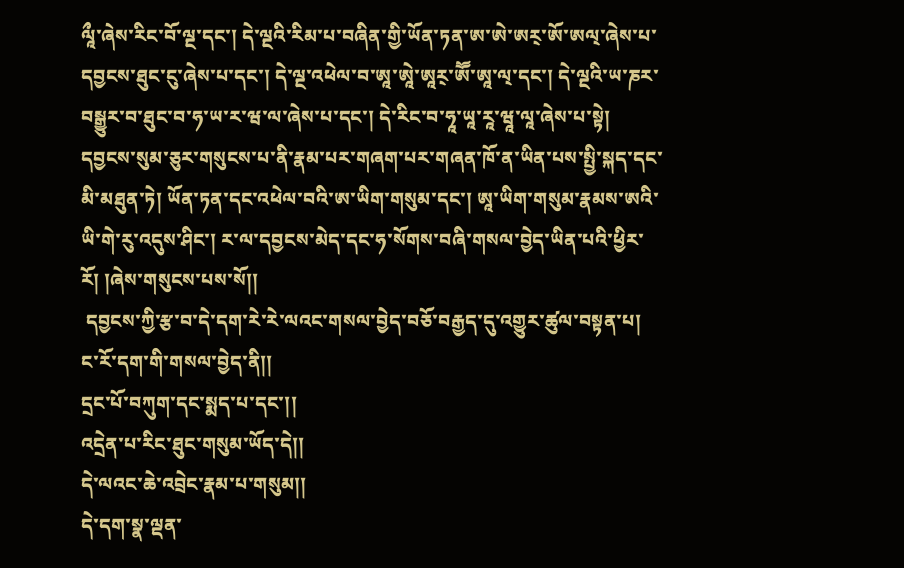ལཱྀ་ཞེས་རིང་བོ་ལྔ་དང་། དེ་ལྔའི་རིམ་པ་བཞིན་གྱི་ཡོན་ཏན་ཨ་ཨེ་ཨར྄་ཨོ་ཨལ྄་ཞེས་པ་དབྱངས་ཐུང་ངུ་ཞེས་པ་དང་། དེ་ལྔ་འཕེལ་བ་ཨཱ་ཨཱེ་ཨཱར྄་ཨཽ་ཨཱ་ལ྄་དང་། དེ་ལྔའི་ཡ་ཎར་བསྒྱུར་བ་ཐུང་བ་ཧ་ཡ་ར་ཝ་ལ་ཞེས་པ་དང་། དེ་རིང་བ་ཧཱ་ཡཱ་རཱ་ཝཱ་ལཱ་ཞེས་པ་སྟེ། དབྱངས་སུམ་ཅུར་གསུངས་པ་ནི་རྣམ་པར་གཞག་པར་གཞན་ཁོ་ན་ཡིན་པས་སྤྱི་སྐད་དང་མི་མཐུན་ཏེ། ཡོན་ཏན་དང་འཕེལ་བའི་ཨ་ཡིག་གསུམ་དང་། ཨཱ་ཡིག་གསུམ་རྣམས་ཨའི་ཡི་གེ་རུ་འདུས་ཤིང་། ར་ལ་དབྱངས་མེད་དང་ཧ་སོགས་བཞི་གསལ་བྱེད་ཡིན་པའི་ཕྱིར་རོ། །ཞེས་གསུངས་པས་སོ།།
 དབྱངས་ཀྱི་རྩ་བ་དེ་དག་རེ་རེ་ལའང་གསལ་བྱེད་བཅོ་བརྒྱད་དུ་འགྱུར་ཚུལ་བསྟན་པ།
ང་རོ་དག་གི་གསལ་བྱེད་ནི།།
དྲང་པོ་བཀུག་དང་སྨད་པ་དང་།།
འདྲེན་པ་རིང་ཐུང་གསུམ་ཡོད་དེ།།
དེ་ལའང་ཆེ་འབྲེང་རྣམ་པ་གསུམ།།
དེ་དག་སྣ་ལྡན་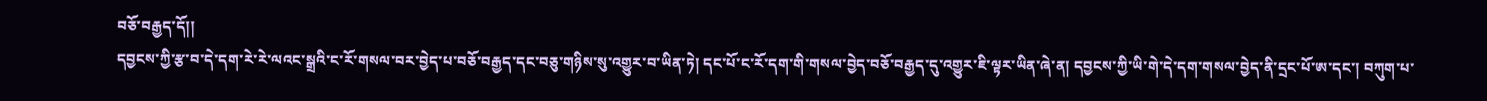བཅོ་བརྒྱད་དོ།།
དབྱངས་ཀྱི་རྩ་བ་དེ་དག་རེ་རེ་ལའང་སྒྲའི་ང་རོ་གསལ་བར་བྱེད་པ་བཅོ་བརྒྱད་དང་བཅུ་གཉིས་སུ་འགྱུར་བ་ཡིན་ཏེ། དང་པོ་ང་རོ་དག་གི་གསལ་བྱེད་བཅོ་བརྒྱད་དུ་འགྱུར་ཇི་ལྟར་ཡིན་ཞེ་ན། དབྱངས་ཀྱི་ཡི་གེ་དེ་དག་གསལ་བྱེད་ནི་དྲང་པོ་ཨ་དང་། བཀུག་པ་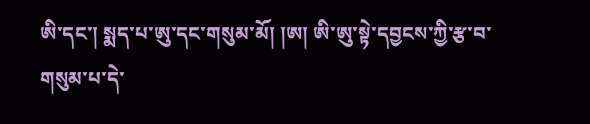ཨི་དང་། སྨད་པ་ཨུ་དང་གསུམ་མོ། །ཨ། ཨི་ཨུ་སྟེ་དབྱངས་ཀྱི་རྩ་བ་གསུམ་པ་དེ་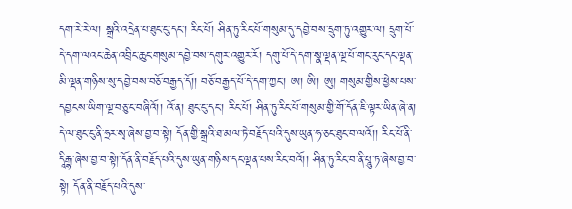དག་རེ་རེ་ལ། སྒྲའི་འདྲེན་པ་ཐུང་ངུ་དང་། རིང་པོ། ཤིན་ཏུ་རིང་པོ་གསུམ་དུ་དབྱེ་བས་དྲུག་ཏུ་འགྱུར་ལ། དྲུག་པོ་དེ་དག་ལའང་ཆེན་འབྲིང་ཆུང་གསུམ་དབྱེ་བས་དགུར་འགྱུར་རོ། དགུ་པོ་དེ་དག་སྣ་ལྡན་ལྔ་པོ་གང་རུང་དང་ལྡན་མི་ལྡན་གཉིས་སུ་དབྱེ་བས་བཅོ་བརྒྱད་དོ།། བཅོ་བརྒྱད་པོ་དེ་དག་ཀྱང་། ཨ། ཨི། ཨུ། གསུམ་གྱིས་ཕྱེས་པས་དབྱངས་ཡིག་ལྔ་བཅུ་ང་བཞིའོ།། འོ་ན། ཐུང་ངུ་དང་། རིང་པོ། ཤིན་ཏུ་རིང་པོ་གསུམ་གྱི་གོ་དོན་ཇི་ལྟར་ཡིན་ཞེ་ན། དེ་ལ་ཐུང་ངུ་ནི་ཧྲར་སྭ་ཞེས་བྱ་བ་སྟེ། དོན་གྱི་སྒྲའི་ཐ་མལ་ཏེ་བརྗོད་པའི་དུས་ཡུན་ཧ་ཅང་ཐུང་བ་ལའོ།། རིང་པོ་ནི་དཱིརྒྷ་ཞེས་བྱ་བ་སྟེ།་དོན་ནི་བརྗོད་པའི་དུས་ཡུན་གཉིས་དང་ལྡན་པས་རིང་བའོ།། ཤིན་ཏུ་རིང་བ་ནི་པཱུ་ཏ་ཞེས་བྱ་བ་སྟེ། དོན་ནི་བརྗོད་པའི་དུས་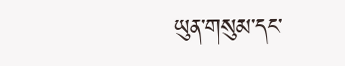ཡུན་གསུམ་དང་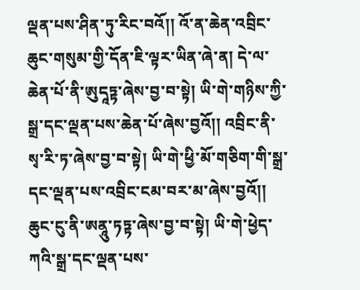ལྡན་པས་ཤིན་ཏུ་རིང་བའོ།། འོ་ན་ཆེན་འབྲིང་ཆུང་གསུམ་གྱི་དོན་ཇི་ལྟར་ཡིན་ཞེ་ན། དེ་ལ་ཆེན་པོ་ནི་ཨུདཱཏྟ་ཞེས་བྱ་བ་སྟེ། ཡི་གེ་གཉིས་ཀྱི་སྒྲ་དང་ལྡན་པས་ཆེན་པོ་ཞེས་བྱའོ།། འབྲིང་ནི་སྭ་རི་ཏ་ཞེས་བྱ་བ་སྟེ། ཡི་གེ་ཕྱི་མོ་གཅིག་གི་སྒྲ་དང་ལྡན་པས་འབྲིང་ངམ་བར་མ་ཞེས་བྱའོ།། ཆུང་ངུ་ནི་ཨནཱུ་ཏཏྟ་ཞེས་བྱ་བ་སྟེ། ཡི་གེ་ཕྱེད་ཀའི་སྒྲ་དང་ལྡན་པས་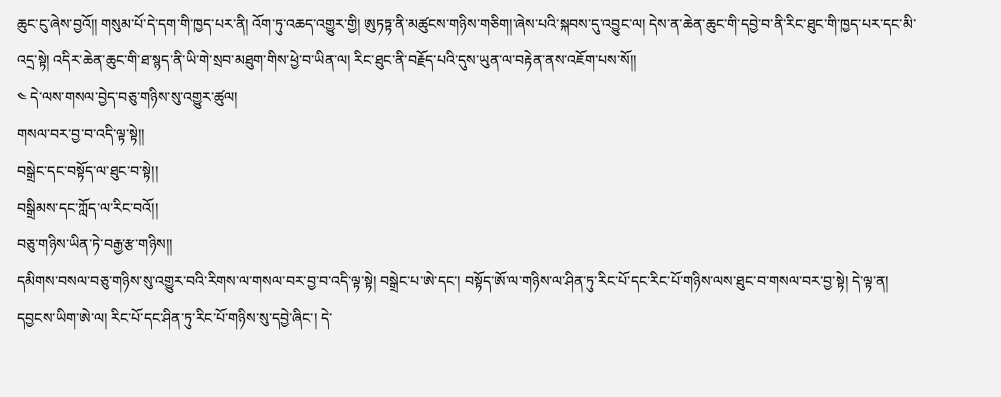ཆུང་ངུ་ཞེས་བྱའོ།། གསུམ་པོ་དེ་དག་གི་ཁྱད་པར་ནི། འོག་ཏུ་འཆད་འགྱུར་གྱི། ཨུཏཏྟ་ནི་མཚུངས་གཉིས་གཅིག།་ཞེས་པའི་སྐབས་དུ་འབྱུང་ལ། དེས་ན་ཆེན་ཆུང་གི་དབྱེ་བ་ནི་རིང་ཐུང་གི་ཁྱད་པར་དང་མི་འདྲ་སྟེ། འདིར་ཆེན་ཆུང་གི་ཐ་སྙད་ནི་ཡི་གེ་སྲབ་མཐུག་གིས་ཕྱེ་བ་ཡིན་ལ། རིང་ཐུང་ནི་བརྗོད་པའི་དུས་ཡུན་ལ་བརྟེན་ནས་འཇོག་པས་སོ།།
༤ དེ་ལས་གསལ་བྱེད་བཅུ་གཉིས་སུ་འགྱུར་ཚུལ།
གསལ་བར་བྱ་བ་འདི་ལྟ་སྟེ།།
བསྒྲེང་དང་བསྟོད་ལ་ཐུང་བ་སྟེ།།
བསྒྲིམས་དང་ཀློད་ལ་རིང་བའོ།།
བཅུ་གཉིས་ཡིན་ཏེ་བརྒྱ་རྩ་གཉིས།།
དམིགས་བསལ་བཅུ་གཉིས་སུ་འགྱུར་བའི་རིགས་ལ་གསལ་བར་བྱ་བ་འདི་ལྟ་སྟེ། བསྒྲེང་པ་ཨེ་དང་། བསྟོད་ཨོ་ལ་གཉིས་ལ་ཤིན་ཏུ་རིང་པོ་དང་རིང་པོ་གཉིས་ལས་ཐུང་བ་གསལ་བར་བྱ་སྟེ། དེ་ལྟ་ན། དབྱངས་ཡིག་ཨེ་ལ། རིང་པོ་དང་ཤིན་ཏུ་རིང་པོ་གཉིས་སུ་དབྱེ་ཞིང་། དེ་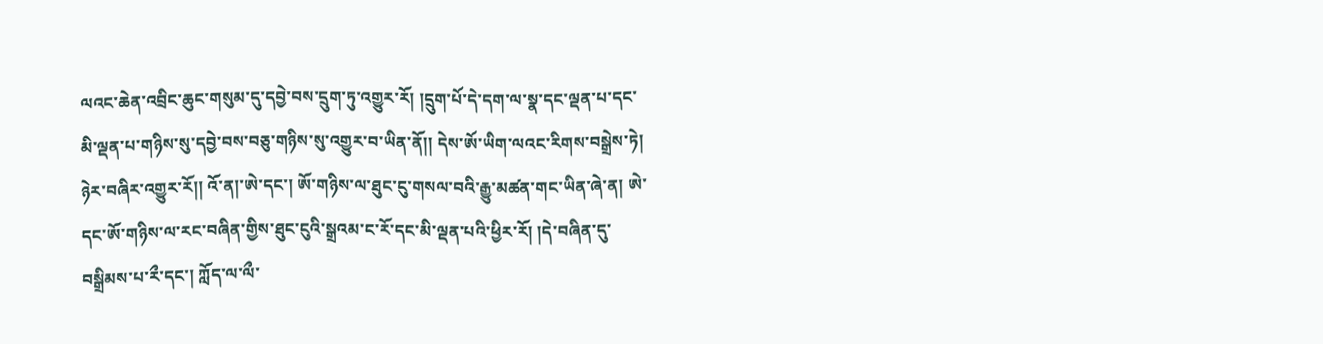ལའང་ཆེན་འབྲིང་ཆུང་གསུམ་དུ་དབྱེ་བས་དྲུག་ཏུ་འགྱུར་རོ། །དྲུག་པོ་དེ་དག་ལ་སྣ་དང་ལྡན་པ་དང་མི་ལྡན་པ་གཉིས་སུ་དབྱེ་བས་བཅུ་གཉིས་སུ་འགྱུར་བ་ཡིན་ནོ།། དེས་ཨོ་ཡིག་ལའང་རིགས་བསྒྲེས་ཏེ། ཉེར་བཞིར་འགྱུར་རོ།། འོ་ན།་ཨེ་དང་། ཨོ་གཉིས་ལ་ཐུང་ངུ་གསལ་བའི་རྒྱུ་མཚན་གང་ཡིན་ཞེ་ན། ཨེ་དང་ཨོ་གཉིས་ལ་རང་བཞིན་གྱིས་ཐུང་ངུའི་སྒྲའམ་ང་རོ་དང་མི་ལྡན་པའི་ཕྱིར་རོ། །དེ་བཞིན་དུ་བསྒྲིམས་པ་རྀ་དང་། ཀློད་ལ་ལྀ་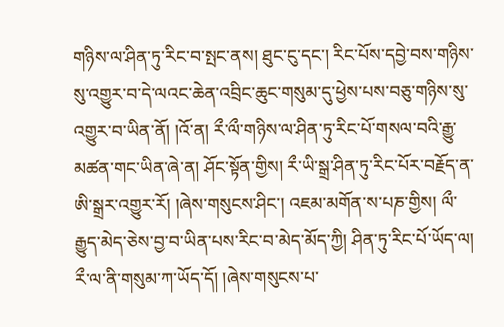གཉིས་ལ་ཤིན་ཏུ་རིང་བ་སྤང་ནས། ཐུང་ངུ་དང་། རིང་པོས་དབྱེ་བས་གཉིས་སུ་འགྱུར་བ་དེ་ལའང་ཆེན་འབྲིང་ཆུང་གསུམ་དུ་ཕྱེས་པས་བཅུ་གཉིས་སུ་འགྱུར་བ་ཡིན་ནོ། །འོ་ན། རྀ་ལྀ་གཉིས་ལ་ཤིན་ཏུ་རིང་པོ་གསལ་བའི་རྒྱུ་མཚན་གང་ཡིན་ཞེ་ན། ཤོང་སྟོན་གྱིས། རྀ་ཡི་སྒྲ་ཤིན་ཏུ་རིང་པོར་བརྗོད་ན་ཨི་སྒྲར་འགྱུར་རོ། །ཞེས་གསུངས་ཤིང་། འཇམ་མགོན་ས་པཎ་གྱིས། ལྀ་རྒྱུད་མེད་ཅེས་བྱ་བ་ཡིན་པས་རིང་བ་མེད་མོད་ཀྱི། ཤིན་ཏུ་རིང་པོ་ཡོད་ལ། རྀ་ལ་ནི་གསུམ་ཀ་ཡོད་དོ། །ཞེས་གསུངས་པ་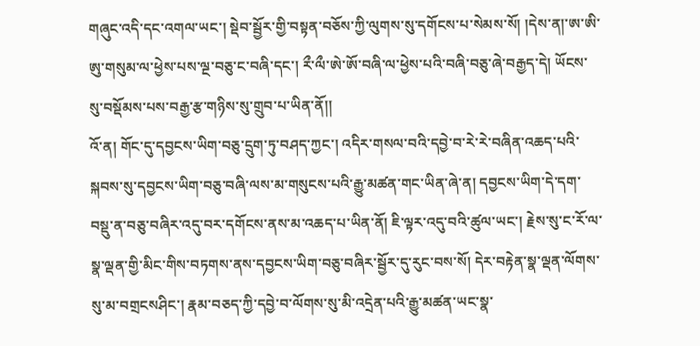གཞུང་འདི་དང་འགལ་ཡང་། སྡེབ་སྦྱོར་གྱི་བསྟན་བཅོས་ཀྱི་ལུགས་སུ་དགོངས་པ་སེམས་སོ། །དེས་ན།་ཨ་ཨི་ཨུ་གསུམ་ལ་ཕྱེས་པས་ལྔ་བཅུ་ང་བཞི་དང་། རྀ་ལྀ་ཨེ་ཨོ་བཞི་ལ་ཕྱེས་པའི་བཞི་བཅུ་ཞེ་བརྒྱད་དེ། ཡོངས་སུ་བསྡོམས་པས་བརྒྱ་རྩ་གཉིས་སུ་གྲུབ་པ་ཡིན་ནོ།།
འོ་ན། གོང་དུ་དབྱངས་ཡིག་བཅུ་དྲུག་ཏུ་བཤད་ཀྱང་། འདིར་གསལ་བའི་དབྱེ་བ་རེ་རེ་བཞིན་འཆད་པའི་སྐབས་སུ་དབྱངས་ཡིག་བཅུ་བཞི་ལས་མ་གསུངས་པའི་རྒྱུ་མཚན་གང་ཡིན་ཞེ་ན། དབྱངས་ཡིག་དེ་དག་བསྡུ་ན་བཅུ་བཞིར་འདུ་བར་དགོངས་ནས་མ་འཆད་པ་ཡིན་ནོ། ཇི་ལྟར་འདུ་བའི་ཚུལ་ཡང་། རྗེས་སུ་ང་རོ་ལ་སྣ་ལྡན་གྱི་མིང་གིས་བཏགས་ནས་དབྱངས་ཡིག་བཅུ་བཞིར་སྦྱོར་དུ་རུང་བས་སོ། དེར་བརྟེན་སྣ་ལྡན་ལོགས་སུ་མ་བགྲངསཤིང་། རྣམ་བཅད་ཀྱི་དབྱེ་བ་ལོགས་སུ་མི་འདྲེན་པའི་རྒྱུ་མཚན་ཡང་སྣ་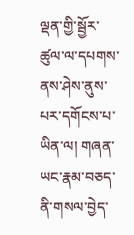ལྡན་གྱི་སྦྱོར་ཚུལ་ལ་དཔགས་ནས་ཤེས་ནུས་པར་དགོངས་པ་ཡིན་ལ། གཞན་ཡང་རྣམ་བཅད་ནི་གསལ་བྱེད་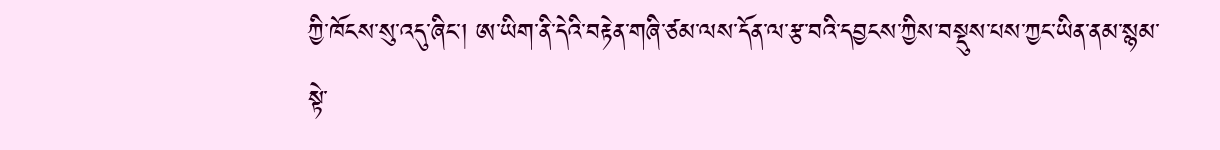ཀྱི་ཁོངས་སུ་འདུ་ཞིང་། ཨ་ཡིག་ནི་དེའི་བརྟེན་གཞི་ཙམ་ལས་དོན་ལ་རྩ་བའི་དབྱངས་ཀྱིས་བསྡུས་པས་ཀྱང་ཡིན་ནམ་སྙམ་སྟེ་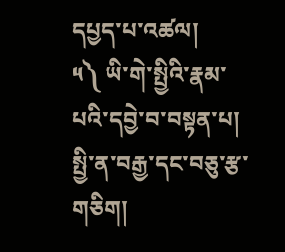དཔྱད་པ་འཚལ།
༥༽ ཡི་གེ་སྤྱིའི་རྣམ་པའི་དབྱེ་བ་བསྟན་པ།
སྤྱི་ན་བརྒྱ་དང་བཅུ་རྩ་གཅིག།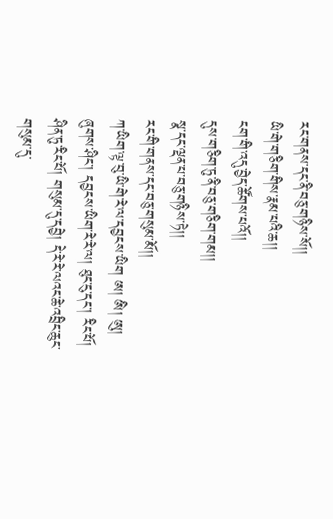རང་གནས་དང་ནི་བཅུ་གཉིས་སོ།།
ཡི་གེ་གཅིག་གིས་རྣམ་པའི་ཆ།།
ངག་གི་འདུ་བྱེད་ཚོགས་པའོ།།
དུས་གཅིག་ཏུ་ནི་བཅུ་གཅིག་གམ།།
སྣ་དང་ལྡན་པ་བཅུ་གཉིས་ཏེ།།
རང་གི་གནས་དང་བཅུ་གསུམ་མོ།།
ཀ་ཡིག་ལྟ་བུ་ཡི་གེ་རེ་ལ་དབྱངས་ཡིག ཨ། ཨི། ཨུ། ཞུགས་ཤིང་། དབྱངས་ཡིག་རེ་རེ་ལ། ཐུང་ངུ་དང་། རིང་པོ། ཤིན་ཏུ་རིང་པོ། གསུམ་དུ་དབྱེ། དེ་རེ་རེ་ལའང་ཆེ་འབྲིང་ཆུང་གསུམ་དུ་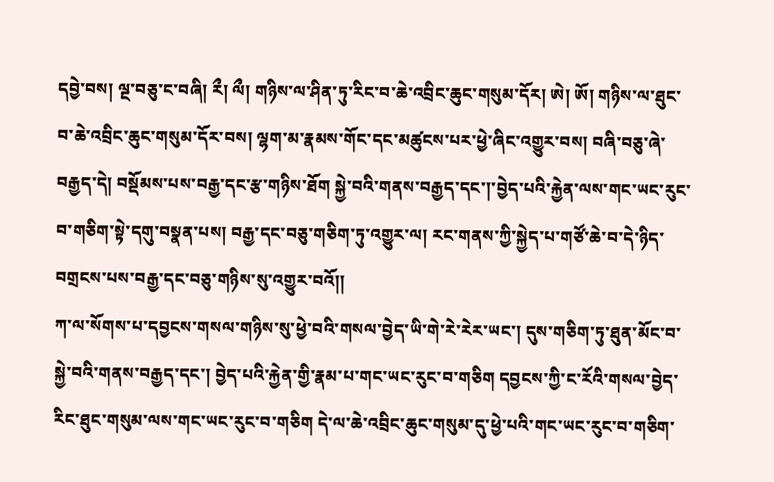དབྱེ་བས། ལྔ་བཅུ་ང་བཞི། རྀ། ལྀ། གཉིས་ལ་ཤིན་ཏུ་རིང་བ་ཆེ་འབྲིང་ཆུང་གསུམ་དོར། ཨེ། ཨོ། གཉིས་ལ་ཐུང་བ་ཆེ་འབྲིང་ཆུང་གསུམ་དོར་བས། ལྷག་མ་རྣམས་གོང་དང་མཚུངས་པར་ཕྱེ་ཞིང་འགྱུར་བས། བཞི་བཅུ་ཞེ་བརྒྱད་དེ། བསྡོམས་པས་བརྒྱ་དང་རྩ་གཉིས་ཐོག སྐྱེ་བའི་གནས་བརྒྱད་དང་།་བྱེད་པའི་རྐྱེན་ལས་གང་ཡང་རུང་བ་གཅིག་སྟེ་དགུ་བསྣན་པས། བརྒྱ་དང་བཅུ་གཅིག་ཏུ་འགྱུར་ལ། རང་གནས་ཀྱི་སྐྱེད་པ་གཙོ་ཆེ་བ་དེ་ཉིད་བགྲངས་པས་བརྒྱ་དང་བཅུ་གཉིས་སུ་འགྱུར་བའོ།།
ཀ་ལ་སོགས་པ་དབྱངས་གསལ་གཉིས་སུ་ཕྱེ་བའི་གསལ་བྱེད་ཡི་གེ་རེ་རེར་ཡང་། དུས་གཅིག་ཏུ་ཐུན་མོང་བ་སྐྱེ་བའི་གནས་བརྒྱད་དང་། བྱེད་པའི་རྐྱེན་གྱི་རྣམ་པ་གང་ཡང་རུང་བ་གཅིག དབྱངས་ཀྱི་ང་རོའི་གསལ་བྱེད་རིང་ཐུང་གསུམ་ལས་གང་ཡང་རུང་བ་གཅིག དེ་ལ་ཆེ་འབྲིང་ཆུང་གསུམ་དུ་ཕྱེ་པའི་གང་ཡང་རུང་བ་གཅིག་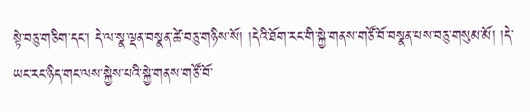སྟེ་བཅུ་གཅིག་དང་། དེ་ལ་སྣ་ལྡན་བསྣན་ཚེ་བཅུ་གཉིས་སོ། །དེའི་ཐོག་རང་གི་སྐྱེ་གནས་གཙོ་བོ་བསྣན་པས་བཅུ་གསུམ་མོ། །དེ་ཡང་རང་ཉིད་གང་ལས་སྐྱེས་པའི་སྐྱེ་གནས་གཙོ་བོ་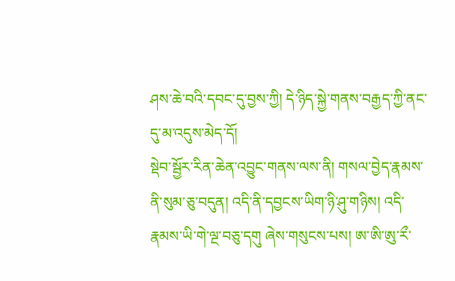ཤས་ཆེ་བའི་དབང་དུ་བྱས་ཀྱི། དེ་ཉིད་སྐྱེ་གནས་བརྒྱད་ཀྱི་ནང་དུ་མ་འདུས་མེད་དོ།
སྡེབ་སྦྱོར་རིན་ཆེན་འབྱུང་གནས་ལས་ནི། གསལ་བྱེད་རྣམས་ནི་སུམ་ཅུ་བདུན། འདི་ནི་དབྱངས་ཡིག་ཉི་ཤུ་གཉིས། འདི་རྣམས་ཡི་གེ་ལྔ་བཅུ་དགུ ཞེས་གསུངས་པས། ཨ་ཨི་ཨུ་རྀ་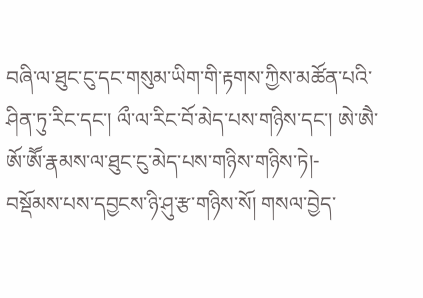བཞི་ལ་ཐུང་ངུ་དང་གསུམ་ཡིག་གི་རྟགས་ཀྱིས་མཚོན་པའི་ཤིན་ཏུ་རིང་དང་། ལྀ་ལ་རིང་བོ་མེད་པས་གཉིས་དང་། ཨེ་ཨཻ་ཨོ་ཨཽ་རྣམས་ལ་ཐུང་ངུ་མེད་པས་གཉིས་གཉིས་ཏེ།- བསྡོམས་པས་དབྱངས་ཉི་ཤུ་རྩ་གཉིས་སོ། གསལ་བྱེད་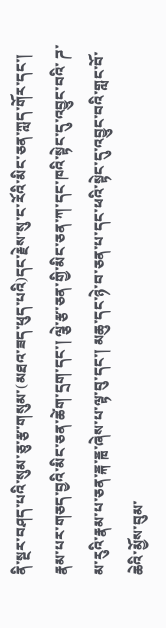ནི་སྔར་བཤད་པའི་སུམ་ཅུ་རྩ་གསུམ་(མཐའ་ཟད་ཕུད་པའི)དང་རྗེས་སུ་ང་རོའི་མིང་ཅན་ཀླད་གོར་དང་། རྣམ་པར་གཅད་བྱའི་མིང་ཅན་ཚེག་དྲག་དང་། ལྕེ་རྩ་ཅན་གྱི་མིང་ཅན་ཀ་དང་ཁའི་སྟེང་དུ་འབྱུང་བའི་ ཌ་མ་རུའི་རྣམ་པ་ཅན་ྈྐ་ྈྑ་ཞེས་པ་ལྟ་བུ་དང་། མཆུ་དང་ཉེ་བ་ཅན་པ་དང་ཕའི་སྟེང་དུ་འབྱུང་བའི་གླང་བོ་ཆེའི་མྱོས་བུམ་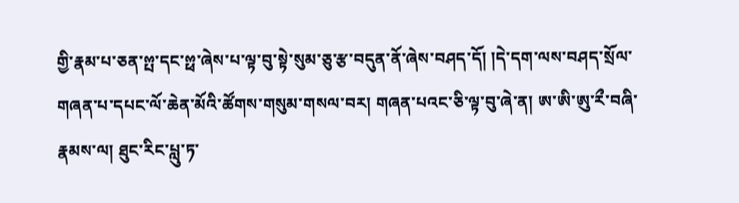གྱི་རྣམ་པ་ཅན་ྉྤ་དང་ྉྥ་ཞེས་པ་ལྟ་བུ་སྟེ་སུམ་ཅུ་རྩ་བདུན་ནོ་ཞེས་བཤད་དོ། །དེ་དག་ལས་བཤད་སྲོལ་གཞན་པ་དཔང་ལོ་ཆེན་མོའི་ཚོགས་གསུམ་གསལ་བར། གཞན་པའང་ཅི་ལྟ་བུ་ཞེ་ན། ཨ་ཨི་ཨུ་རྀ་བཞི་རྣམས་ལ། ཐུང་རིང་པླུ་ཏ་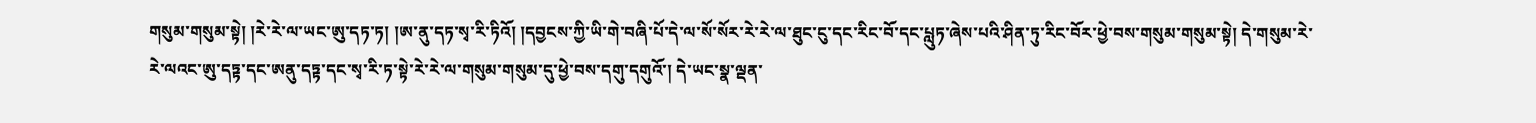གསུམ་གསུམ་སྟེ། །རེ་རེ་ལ་ཡང་ཨུ་དཏ་ཏ། །ཨ་ནུ་དཏ་སྭ་རི་ཏིའོ། །དབྱངས་ཀྱི་ཡི་གེ་བཞི་པོ་དེ་ལ་སོ་སོར་རེ་རེ་ལ་ཐུང་ངུ་དང་རིང་བོ་དང་པླུཏ་ཞེས་པའི་ཤིན་ཏུ་རིང་བོར་ཕྱེ་བས་གསུམ་གསུམ་སྟེ། དེ་གསུམ་རེ་རེ་ལའང་ཨུ་དཏྟ་དང་ཨནུ་དཏྟ་དང་སྭ་རི་ཏ་སྟེ་རེ་རེ་ལ་གསུམ་གསུམ་དུ་ཕྱེ་བས་དགུ་དགུའོ་། དེ་ཡང་སྣ་ལྡན་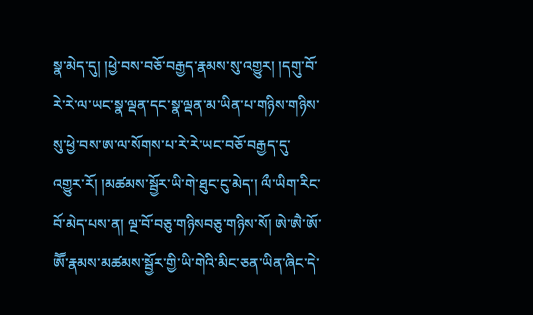སྣ་མེད་དུ། །ཕྱེ་བས་བཅོ་བརྒྱད་རྣམས་སུ་འགྱུར། །དགུ་བོ་རེ་རེ་ལ་ཡང་སྣ་ལྡན་དང་སྣ་ལྡན་མ་ཡིན་པ་གཉིས་གཉིས་སུ་ཕྱེ་བས་ཨ་ལ་སོགས་པ་རེ་རེ་ཡང་བཅོ་བརྒྱད་དུ་འགྱུར་རོ། །མཚམས་སྦྱོར་ཡི་གེ་ཐུང་ངུ་མེད་། ལྀ་ཡིག་རིང་བོ་མེད་པས་ན། ལྔ་བོ་བཅུ་གཉིསབཅུ་གཉིས་སོ། ཨེ་ཨཻ་ཨོ་ཨཽ་རྣམས་མཚམས་སྦྱོར་གྱི་ཡི་གེའི་མིང་ཅན་ཡིན་ཞིང་དེ་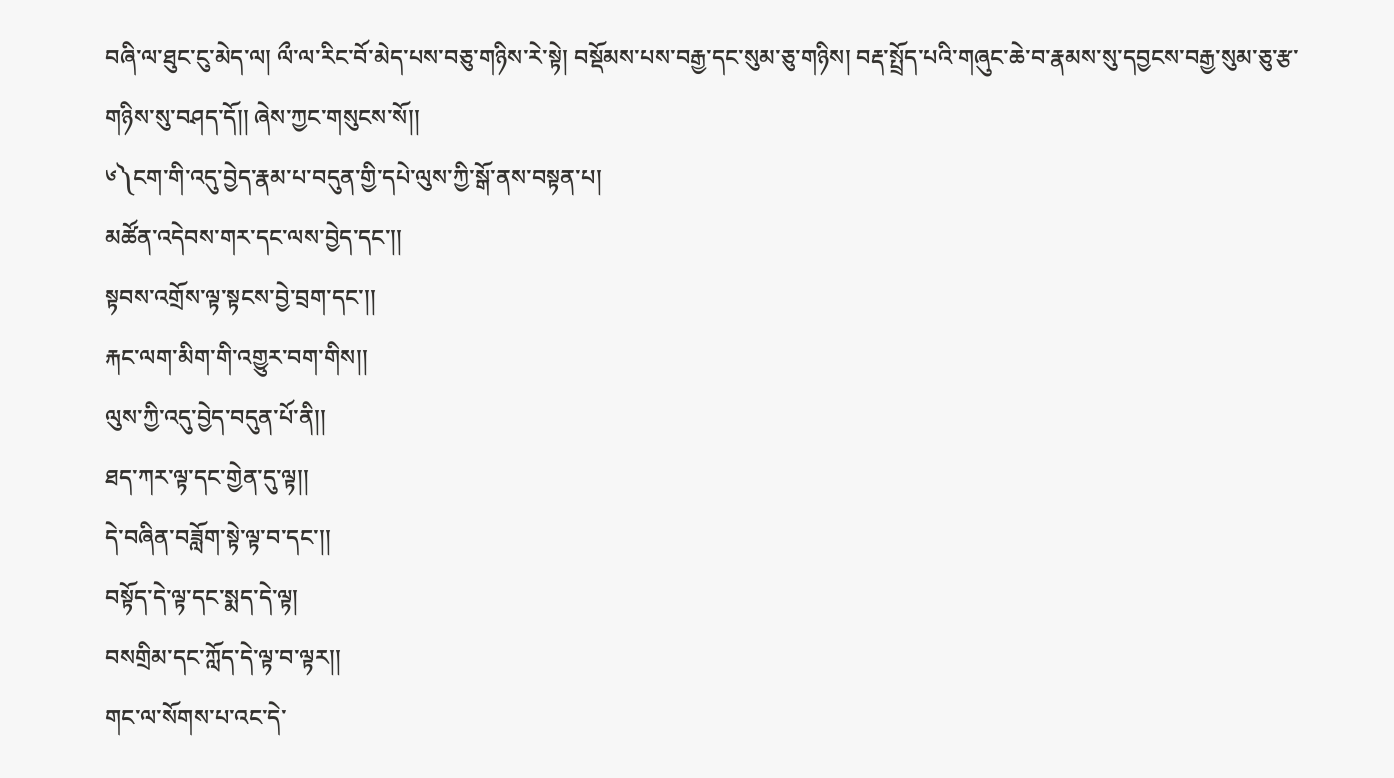བཞི་ལ་ཐུང་ངུ་མེད་ལ། ལྀ་ལ་རིང་བོ་མེད་པས་བཅུ་གཉིས་རེ་སྟེ། བསྡོམས་པས་བརྒྱ་དང་སུམ་ཅུ་གཉིས། བརྡ་སྤྲོད་པའི་གཞུང་ཆེ་བ་རྣམས་སུ་དབྱངས་བརྒྱ་སུམ་ཅུ་རྩ་གཉིས་སུ་བཤད་དོ།། ཞེས་ཀྱང་གསུངས་སོ།།
༦༽ངག་གི་འདུ་བྱེད་རྣམ་པ་བདུན་གྱི་དཔེ་ལུས་ཀྱི་སྒོ་ནས་བསྟན་པ།
མཚོན་འདེབས་གར་དང་ལས་བྱེད་དང་།།
སྟབས་འགྲོས་ལྟ་སྟངས་བྱེ་བྲག་དང་།།
རྐང་ལག་མིག་གི་འགྱུར་བག་གིས།།
ལུས་ཀྱི་འདུ་བྱེད་བདུན་པོ་ནི།།
ཐད་ཀར་ལྟ་དང་གྱེན་དུ་ལྟ།།
དེ་བཞིན་བཟློག་སྟེ་ལྟ་བ་དང་།།
བསྟོད་དེ་ལྟ་དང་སྨད་དེ་ལྟ།
བསགྲིམ་དང་ཀློད་དེ་ལྟ་བ་ལྟར།།
གང་ལ་སོགས་པ་འང་དེ་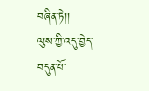བཞིན་ཏེ།།
ལུས་ཀྱི་འདུ་བྱེད་བདུན་པོ་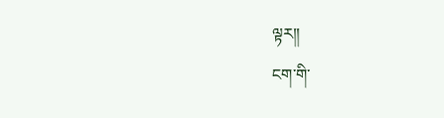ལྟར།།
ངག་གི་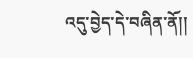འདུ་བྱེད་དེ་བཞིན་ནོ།།